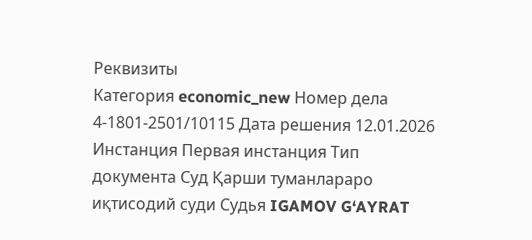Реквизиты
Категория economic_new Номер дела 4-1801-2501/10115 Дата решения 12.01.2026 Инстанция Первая инстанция Тип документа Суд Қарши туманлараро иқтисодий суди Судья IGAMOV G‘AYRAT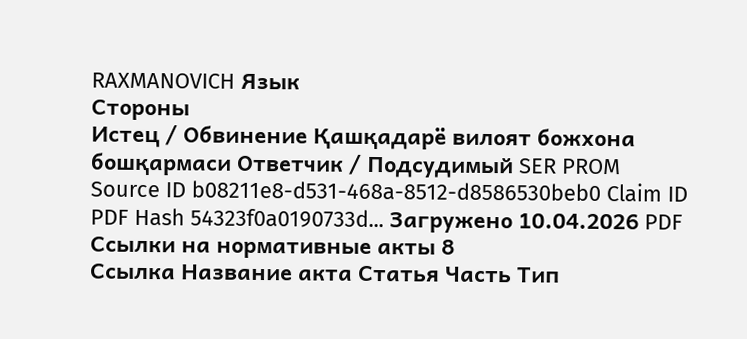RAXMANOVICH Язык
Стороны
Истец / Обвинение Қашқадарё вилоят божхона бошқармаси Ответчик / Подсудимый SER PROM
Source ID b08211e8-d531-468a-8512-d8586530beb0 Claim ID PDF Hash 54323f0a0190733d... Загружено 10.04.2026 PDF
Ссылки на нормативные акты 8
Ссылка Название акта Статья Часть Тип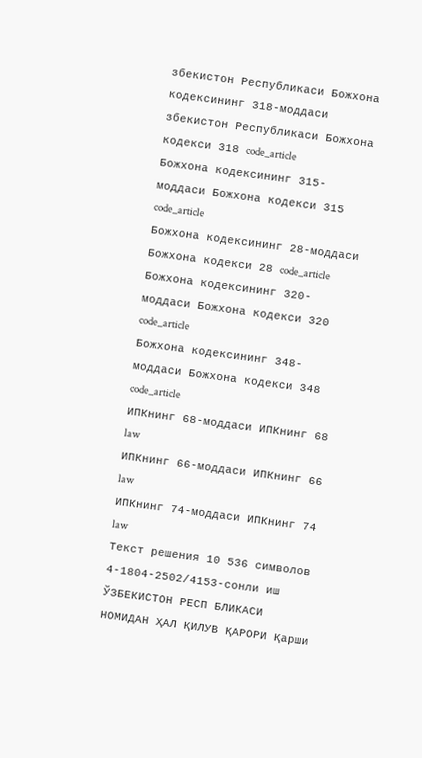збекистон Республикаси Божхона кодексининг 318-моддаси збекистон Республикаси Божхона кодекси 318 code_article
Божхона кодексининг 315-моддаси Божхона кодекси 315 code_article
Божхона кодексининг 28-моддаси Божхона кодекси 28 code_article
Божхона кодексининг 320-моддаси Божхона кодекси 320 code_article
Божхона кодексининг 348-моддаси Божхона кодекси 348 code_article
ИПКнинг 68-моддаси ИПКнинг 68 law
ИПКнинг 66-моддаси ИПКнинг 66 law
ИПКнинг 74-моддаси ИПКнинг 74 law
Текст решения 10 536 символов
4-1804-2502/4153-сонли иш ЎЗБЕКИСТОН РЕСП БЛИКАСИ НОМИДАН ҲАЛ ҚИЛУВ ҚАРОРИ Қарши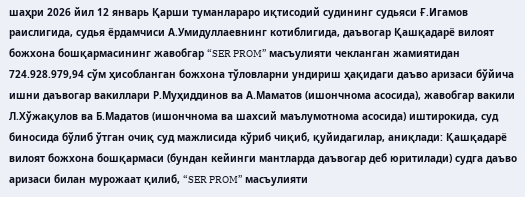шаҳри 2026 йил 12 январь Қарши туманлараро иқтисодий судининг судьяси Ғ.Игамов раислигида, судья ёрдамчиси А.Умидуллаевнинг котиблигида, даъвогар Қашқадарё вилоят божхона бошқармасининг жавобгар “SER PROM” масъулияти чекланган жамиятидан 724.928.979,94 сўм ҳисобланган божхона тўловларни ундириш ҳақидаги даъво аризаси бўйича ишни даъвогар вакиллари Р.Муҳиддинов ва А.Маматов (ишончнома асосида), жавобгар вакили Л.Хўжақулов ва Б.Мадатов (ишончнома ва шахсий маълумотнома асосида) иштирокида, суд биносида бўлиб ўтган очиқ суд мажлисида кўриб чиқиб, қуйидагилар, аниқлади: Қашқадарё вилоят божхона бошқармаси (бундан кейинги мантларда даъвогар деб юритилади) судга даъво аризаси билан мурожаат қилиб, “SER PROM” масъулияти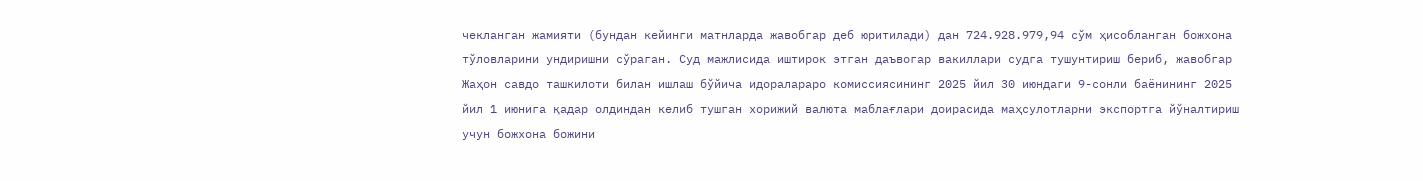чекланган жамияти (бундан кейинги матнларда жавобгар деб юритилади) дан 724.928.979,94 сўм ҳисобланган божхона тўловларини ундиришни сўраган. Суд мажлисида иштирок этган даъвогар вакиллари судга тушунтириш бериб, жавобгар Жаҳон савдо ташкилоти билан ишлаш бўйича идоралараро комиссиясининг 2025 йил 30 июндаги 9-сонли баёнининг 2025 йил 1 июнига қадар олдиндан келиб тушган хорижий валюта маблағлари доирасида маҳсулотларни экспортга йўналтириш учун божхона божини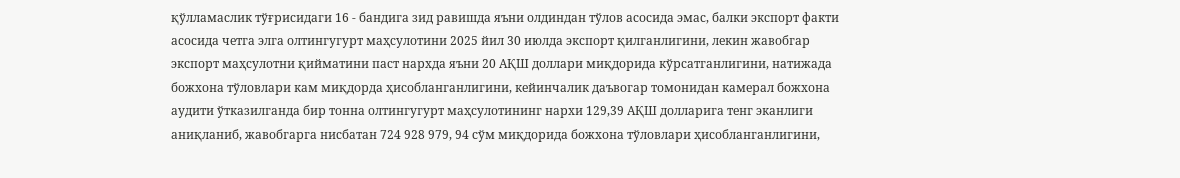қўлламаслик тўғрисидаги 16 - бандига зид равишда яъни олдиндан тўлов асосида эмас, балки экспорт факти асосида четга элга олтингугурт маҳсулотини 2025 йил 30 июлда экспорт қилганлигини, лекин жавобгар экспорт маҳсулотни қийматини паст нархда яъни 20 АҚШ доллари миқдорида кўрсатганлигини, натижада божхона тўловлари кам миқдорда ҳисобланганлигини, кейинчалик даъвогар томонидан камерал божхона аудити ўтказилганда бир тонна олтингугурт маҳсулотининг нархи 129,39 АҚШ долларига тенг эканлиги аниқланиб, жавобгарга нисбатан 724 928 979, 94 сўм миқдорида божхона тўловлари ҳисобланганлигини,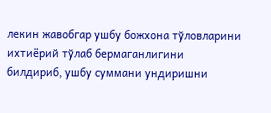лекин жавобгар ушбу божхона тўловларини ихтиёрий тўлаб бермаганлигини билдириб, ушбу суммани ундиришни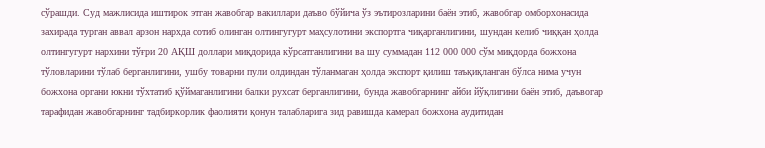сўрашди. Суд мажлисида иштирок этган жавобгар вакиллари даъво бўйича ўз эътирозларини баён этиб, жавобгар омборхонасида захирада турган аввал арзон нархда сотиб олинган олтингугурт маҳсулотини экспортга чиқарганлигини, шундан келиб чиққан ҳолда олтингугурт нархини тўғри 20 АҚШ доллари миқдорида кўрсатганлигини ва шу суммадан 112 000 000 сўм миқдорда божхона тўловларини тўлаб берганлигини, ушбу товарни пули олдиндан тўланмаган ҳолда экспорт қилиш таъқиқланган бўлса нима учун божхона органи юкни тўхтатиб қўймаганлигини балки рухсат берганлигини, бунда жавобгарнинг айби йўқлигини баён этиб, даъвогар тарафидан жавобгарнинг тадбиркорлик фаолияти қонун талабларига зид равишда камерал божхона аудитидан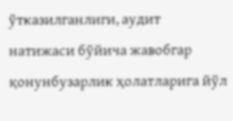ўтказилганлиги, аудит натижаси бўйича жавобгар қонунбузарлик ҳолатларига йўл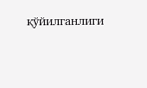қўйилганлиги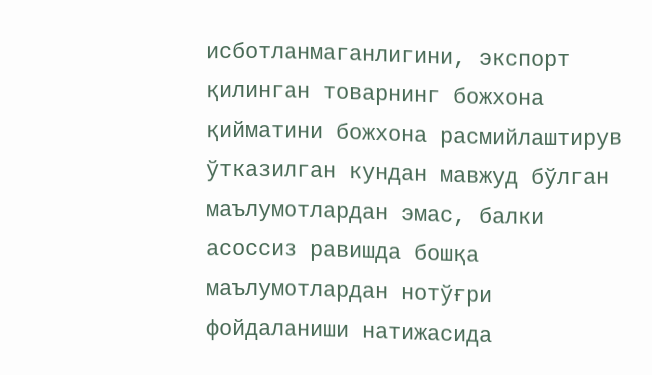исботланмаганлигини, экспорт қилинган товарнинг божхона қийматини божхона расмийлаштирув ўтказилган кундан мавжуд бўлган маълумотлардан эмас, балки асоссиз равишда бошқа маълумотлардан нотўғри фойдаланиши натижасида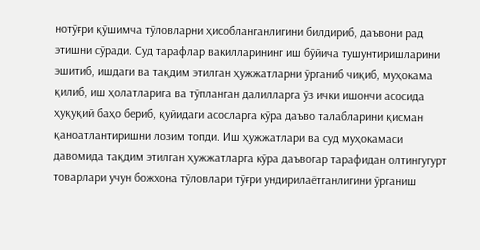нотўғри қўшимча тўловларни ҳисобланганлигини билдириб, даъвони рад этишни сўради. Суд тарафлар вакилларининг иш бўйича тушунтиришларини эшитиб, ишдаги ва тақдим этилган ҳужжатларни ўрганиб чиқиб, муҳокама қилиб, иш ҳолатларига ва тўпланган далилларга ўз ички ишончи асосида ҳуқуқий баҳо бериб, қуйидаги асосларга кўра даъво талабларини қисман қаноатлантиришни лозим топди. Иш ҳужжатлари ва суд муҳокамаси давомида тақдим этилган ҳужжатларга кўра даъвогар тарафидан олтингугурт товарлари учун божхона тўловлари тўғри ундирилаётганлигини ўрганиш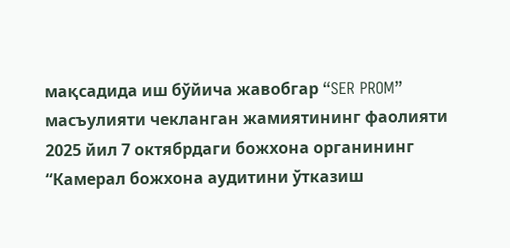мақсадида иш бўйича жавобгар “SER PROM” масъулияти чекланган жамиятининг фаолияти 2025 йил 7 октябрдаги божхона органининг “Камерал божхона аудитини ўтказиш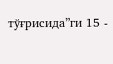тўғрисида”ги 15 -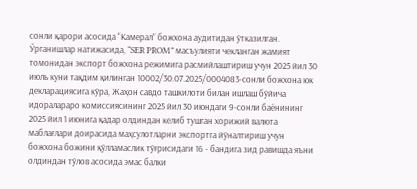сонли қарори асосида “Камерал” божхона аудитидан ўтказилган. Ўрганишлар натижасида, “SER PROM” масъулияти чекланган жамият томонидан экспорт божхона режимига расмийлаштириш учун 2025 йил 30 июль куни тақдим қилинган 10002/30.07.2025/0004083-сонли божхона юк декларациясига кўра, Жаҳон савдо ташкилоти билан ишлаш бўйича идоралараро комиссиясининг 2025 йил 30 июндаги 9-сонли баёнининг 2025 йил 1 июнига қадар олдиндан келиб тушган хорижий валюта маблағлари доирасида маҳсулотларни экспортга йўналтириш учун божхона божини қўлламаслик тўғрисидаги 16 - бандига зид равишда яъни олдиндан тўлов асосида эмас балки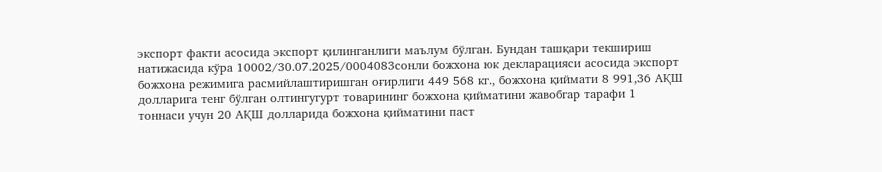экспорт факти асосида экспорт қилинганлиги маълум бўлган. Бундан ташқари текшириш натижасида кўра 10002/30.07.2025/0004083сонли божхона юк декларацияси асосида экспорт божхона режимига расмийлаштиришган оғирлиги 449 568 кг., божхона қиймати 8 991,36 АҚШ долларига тенг бўлган олтингугурт товарининг божхона қийматини жавобгар тарафи 1 тоннаси учун 20 АҚШ долларида божхона қийматини паст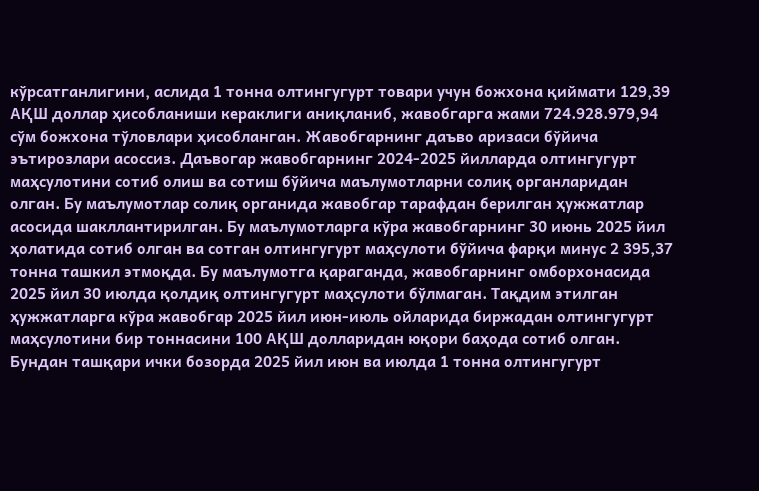кўрсатганлигини, аслида 1 тонна олтингугурт товари учун божхона қиймати 129,39 АҚШ доллар ҳисобланиши кераклиги аниқланиб, жавобгарга жами 724.928.979,94 сўм божхона тўловлари ҳисобланган. Жавобгарнинг даъво аризаси бўйича эътирозлари асоссиз. Даъвогар жавобгарнинг 2024-2025 йилларда олтингугурт маҳсулотини сотиб олиш ва сотиш бўйича маълумотларни солиқ органларидан олган. Бу маълумотлар солиқ органида жавобгар тарафдан берилган ҳужжатлар асосида шакллантирилган. Бу маълумотларга кўра жавобгарнинг 30 июнь 2025 йил ҳолатида сотиб олган ва сотган олтингугурт маҳсулоти бўйича фарқи минус 2 395,37 тонна ташкил этмоқда. Бу маълумотга қараганда, жавобгарнинг омборхонасида 2025 йил 30 июлда қолдиқ олтингугурт маҳсулоти бўлмаган. Тақдим этилган ҳужжатларга кўра жавобгар 2025 йил июн-июль ойларида биржадан олтингугурт маҳсулотини бир тоннасини 100 АҚШ долларидан юқори баҳода сотиб олган. Бундан ташқари ички бозорда 2025 йил июн ва июлда 1 тонна олтингугурт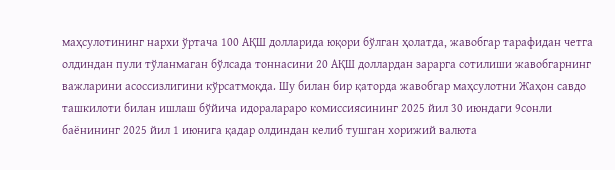маҳсулотининг нархи ўртача 100 АҚШ долларида юқори бўлган ҳолатда, жавобгар тарафидан четга олдиндан пули тўланмаган бўлсада тоннасини 20 АҚШ доллардан зарарга сотилиши жавобгарнинг важларини асоссизлигини кўрсатмоқда. Шу билан бир қаторда жавобгар маҳсулотни Жаҳон савдо ташкилоти билан ишлаш бўйича идоралараро комиссиясининг 2025 йил 30 июндаги 9сонли баёнининг 2025 йил 1 июнига қадар олдиндан келиб тушган хорижий валюта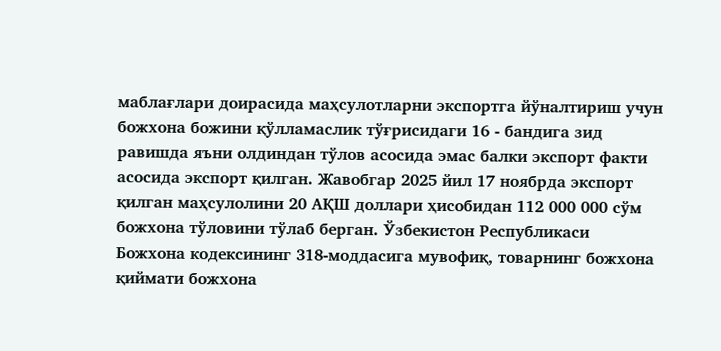маблағлари доирасида маҳсулотларни экспортга йўналтириш учун божхона божини қўлламаслик тўғрисидаги 16 - бандига зид равишда яъни олдиндан тўлов асосида эмас балки экспорт факти асосида экспорт қилган. Жавобгар 2025 йил 17 ноябрда экспорт қилган маҳсулолини 20 АҚШ доллари ҳисобидан 112 000 000 сўм божхона тўловини тўлаб берган. Ўзбекистон Республикаси Божхона кодексининг 318-моддасига мувофиқ, товарнинг божхона қиймати божхона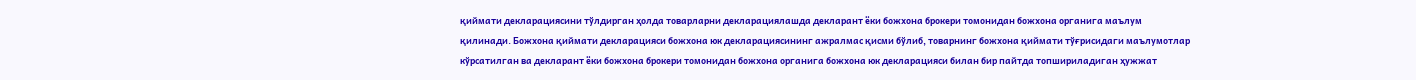қиймати декларациясини тўлдирган ҳолда товарларни декларациялашда декларант ёки божхона брокери томонидан божхона органига маълум қилинади. Божхона қиймати декларацияси божхона юк декларациясининг ажралмас қисми бўлиб, товарнинг божхона қиймати тўғрисидаги маълумотлар кўрсатилган ва декларант ёки божхона брокери томонидан божхона органига божхона юк декларацияси билан бир пайтда топшириладиган ҳужжат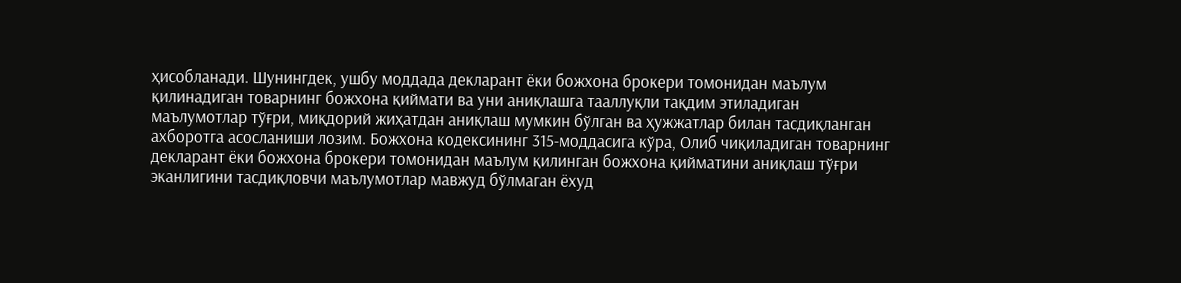ҳисобланади. Шунингдек, ушбу моддада декларант ёки божхона брокери томонидан маълум қилинадиган товарнинг божхона қиймати ва уни аниқлашга тааллуқли тақдим этиладиган маълумотлар тўғри, миқдорий жиҳатдан аниқлаш мумкин бўлган ва ҳужжатлар билан тасдиқланган ахборотга асосланиши лозим. Божхона кодексининг 315-моддасига кўра, Олиб чиқиладиган товарнинг декларант ёки божхона брокери томонидан маълум қилинган божхона қийматини аниқлаш тўғри эканлигини тасдиқловчи маълумотлар мавжуд бўлмаган ёхуд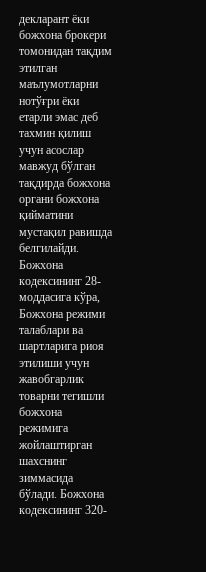декларант ёки божхона брокери томонидан тақдим этилган маълумотларни нотўғри ёки етарли эмас деб тахмин қилиш учун асослар мавжуд бўлган тақдирда божхона органи божхона қийматини мустақил равишда белгилайди. Божхона кодексининг 28-моддасига кўра, Божхона режими талаблари ва шартларига риоя этилиши учун жавобгарлик товарни тегишли божхона режимига жойлаштирган шахснинг зиммасида бўлади. Божхона кодексининг 320-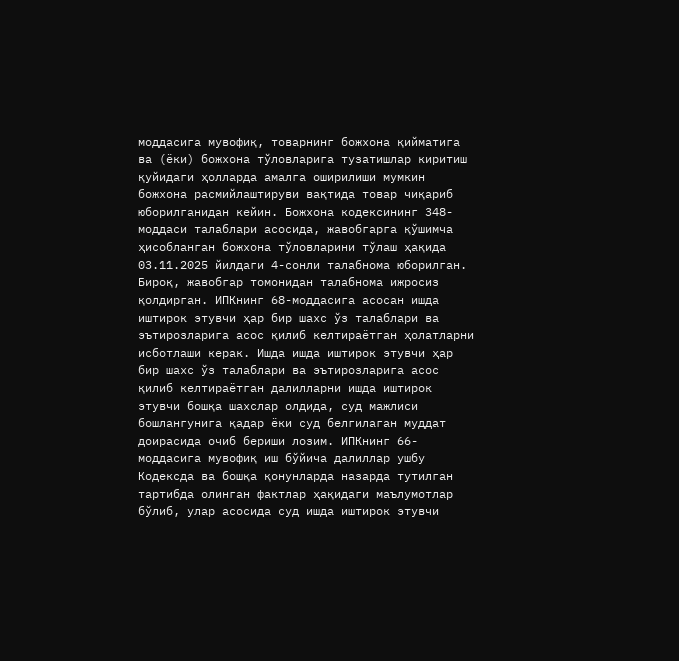моддасига мувофиқ, товарнинг божхона қийматига ва (ёки) божхона тўловларига тузатишлар киритиш қуйидаги ҳолларда амалга оширилиши мумкин божхона расмийлаштируви вақтида товар чиқариб юборилганидан кейин. Божхона кодексининг 348-моддаси талаблари асосида, жавобгарга қўшимча ҳисобланган божхона тўловларини тўлаш ҳақида 03.11.2025 йилдаги 4-сонли талабнома юборилган. Бироқ, жавобгар томонидан талабнома ижросиз қолдирган. ИПКнинг 68-моддасига асосан ишда иштирок этувчи ҳар бир шахс ўз талаблари ва эътирозларига асос қилиб келтираётган ҳолатларни исботлаши керак. Ишда ишда иштирок этувчи ҳар бир шахс ўз талаблари ва эътирозларига асос қилиб келтираётган далилларни ишда иштирок этувчи бошқа шахслар олдида, суд мажлиси бошлангунига қадар ёки суд белгилаган муддат доирасида очиб бериши лозим. ИПКнинг 66-моддасига мувофиқ иш бўйича далиллар ушбу Кодексда ва бошқа қонунларда назарда тутилган тартибда олинган фактлар ҳақидаги маълумотлар бўлиб, улар асосида суд ишда иштирок этувчи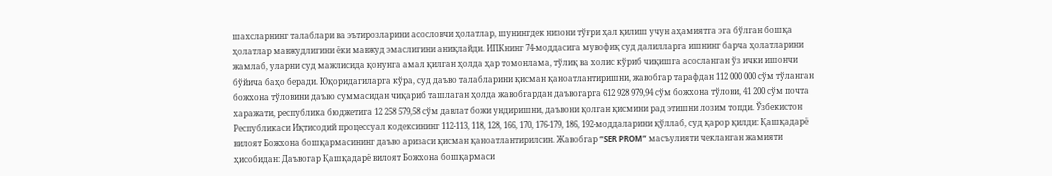шахсларнинг талаблари ва эътирозларини асословчи ҳолатлар, шунингдек низони тўғри ҳал қилиш учун аҳамиятга эга бўлган бошқа ҳолатлар мавжудлигини ёки мавжуд эмаслигини аниқлайди. ИПКнинг 74-моддасига мувофиқ суд далилларга ишнинг барча ҳолатларини жамлаб, уларни суд мажлисида қонунга амал қилган ҳолда ҳар томонлама, тўлиқ ва холис кўриб чиқишга асосланган ўз ички ишончи бўйича баҳо беради. Юқоридагиларга кўра, суд даъво талабларини қисман қаноатлантиришни, жавобгар тарафдан 112 000 000 сўм тўланган божхона тўловини даъво суммасидан чиқариб ташлаган ҳолда жавобгардан даъвогарга 612 928 979,94 сўм божхона тўлови, 41 200 сўм почта харажати, республика бюджетига 12 258 579,58 сўм давлат божи ундиришни, даъвони қолган қисмини рад этишни лозим топди. Ўзбекистон Республикаси Иқтисодий процессуал кодексининг 112-113, 118, 128, 166, 170, 176-179, 186, 192-моддаларини қўллаб, суд қарор қилди: Қашқадарё вилоят Божхона бошқармасининг даъво аризаси қисман қаноатлантирилсин. Жавобгар “SER PROM” масъулияти чекланган жамияти ҳисобидан: Даъвогар Қашқадарё вилоят Божхона бошқармаси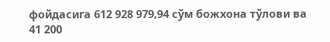фойдасига 612 928 979,94 сўм божхона тўлови ва 41 200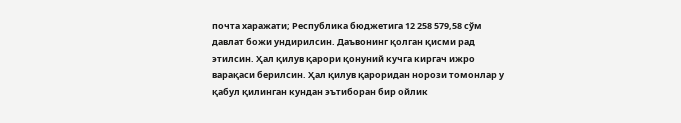почта харажати; Республика бюджетига 12 258 579,58 сўм давлат божи ундирилсин. Даъвонинг қолган қисми рад этилсин. Ҳал қилув қарори қонуний кучга киргач ижро варақаси берилсин. Ҳал қилув қароридан норози томонлар у қабул қилинган кундан эътиборан бир ойлик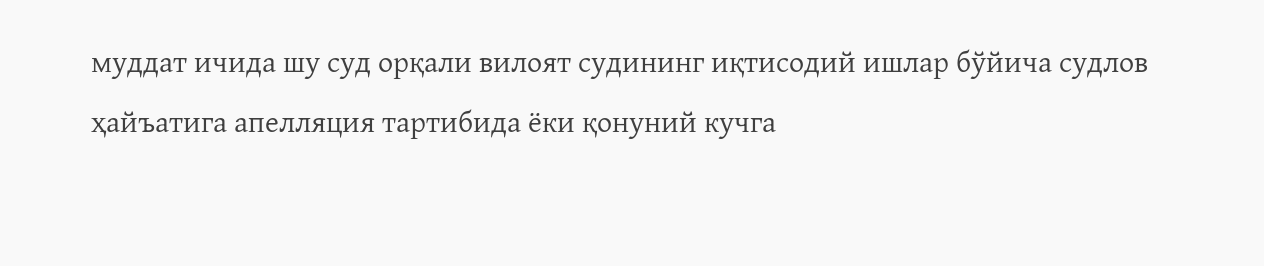муддат ичида шу суд орқали вилоят судининг иқтисодий ишлар бўйича судлов ҳайъатига апелляция тартибида ёки қонуний кучга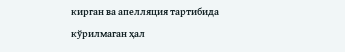кирган ва апелляция тартибида кўрилмаган ҳал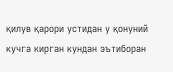қилув қарори устидан у қонуний кучга кирган кундан эътиборан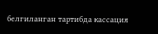белгиланган тартибда кассация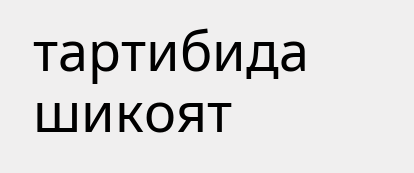тартибида шикоят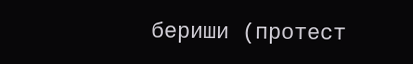бериши (протест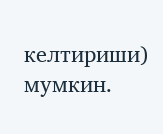келтириши) мумкин.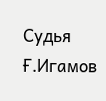Судья Ғ.Игамов